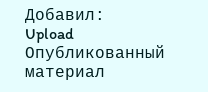Добавил:
Upload Опубликованный материал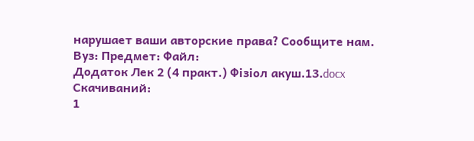нарушает ваши авторские права? Сообщите нам.
Вуз: Предмет: Файл:
Додаток Лек 2 (4 практ.) Фізіол акуш.13.docx
Скачиваний:
1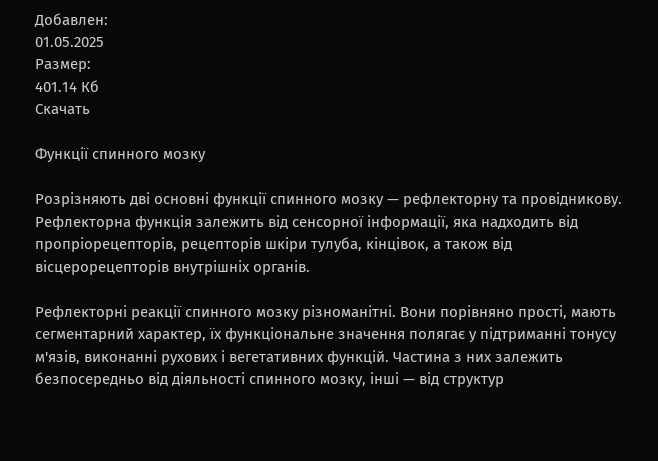Добавлен:
01.05.2025
Размер:
401.14 Кб
Скачать

Функції спинного мозку

Розрізняють дві основні функції спинного мозку — рефлекторну та провідникову. Рефлекторна функція залежить від сенсорної інформації, яка надходить від пропріорецепторів, рецепторів шкіри тулуба, кінцівок, а також від вісцерорецепторів внутрішніх органів.

Рефлекторні реакції спинного мозку різноманітні. Вони порівняно прості, мають сегментарний характер, їх функціональне значення полягає у підтриманні тонусу м'язів, виконанні рухових і вегетативних функцій. Частина з них залежить безпосередньо від діяльності спинного мозку, інші — від структур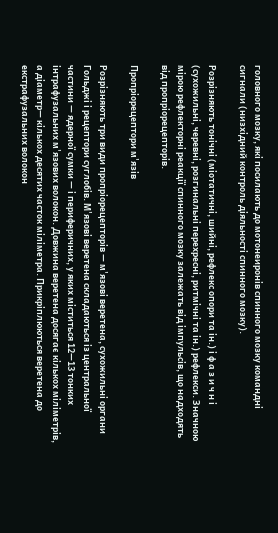головного мозку, які посилають до мотонеиронів спинного мозку командні сигнали (низхідний контроль діяльності спинного мозку).

Розрізняють тонічні (міотатичні, шийні, рефлекс опори та ін.) і ф а з и ч н і (сухожильні, черевні, розгинальні перехресні, ритмічні та ін.) рефлекси. Значною мірою рефлекторні реакції спинного мозку залежать від імпульсів, що надходять від пропріорецепторів.

Пропріорецептори м'язів

Розрізняють три види пропріорецепторів — м'язові веретена, сухожильні органи Гольджі і рецептори суглобів. М'язові веретена складаються із центральної частини — ядерної сумки — і периферичних, у яких міститься 12—13 тонких інтрафузальних м'язових волокон. Довжина веретена досягає кількох міліметрів, а діаметр— кількох десятих часток міліметра. Прикріплюються веретена до екстрафузальних волокон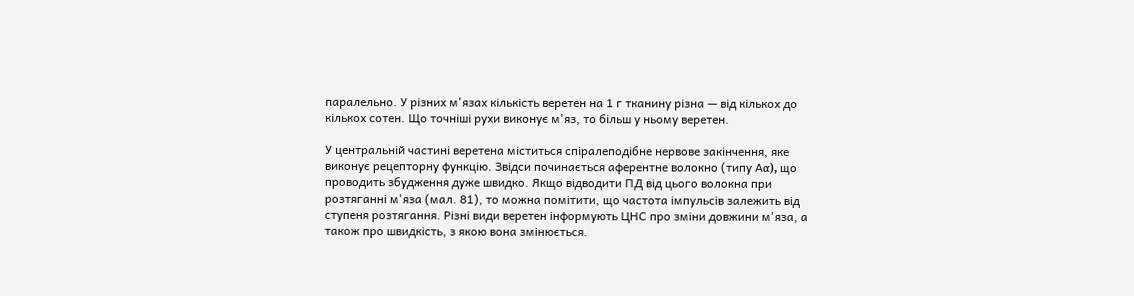паралельно. У різних м'язах кількість веретен на 1 г тканину різна — від кількох до кількох сотен. Що точніші рухи виконує м'яз, то більш у ньому веретен.

У центральній частині веретена міститься спіралеподібне нервове закінчення, яке виконує рецепторну функцію. Звідси починається аферентне волокно (типу Аα), що проводить збудження дуже швидко. Якщо відводити ПД від цього волокна при розтяганні м'яза (мал. 81), то можна помітити, що частота імпульсів залежить від ступеня розтягання. Різні види веретен інформують ЦНС про зміни довжини м'яза, а також про швидкість, з якою вона змінюється.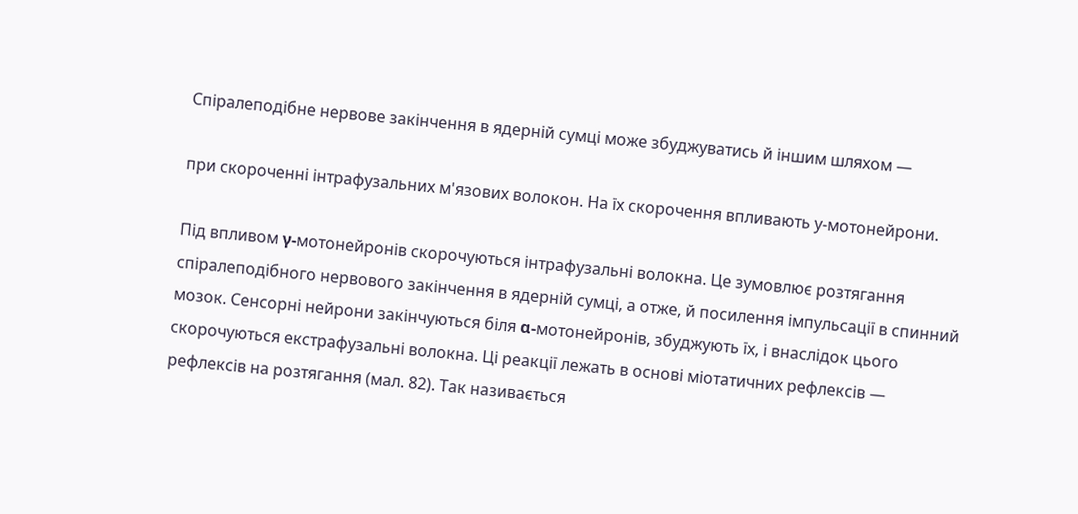Спіралеподібне нервове закінчення в ядерній сумці може збуджуватись й іншим шляхом —

при скороченні інтрафузальних м'язових волокон. На їх скорочення впливають у-мотонейрони.

Під впливом γ-мотонейронів скорочуються інтрафузальні волокна. Це зумовлює розтягання спіралеподібного нервового закінчення в ядерній сумці, а отже, й посилення імпульсації в спинний мозок. Сенсорні нейрони закінчуються біля α-мотонейронів, збуджують їх, і внаслідок цього скорочуються екстрафузальні волокна. Ці реакції лежать в основі міотатичних рефлексів — рефлексів на розтягання (мал. 82). Так називається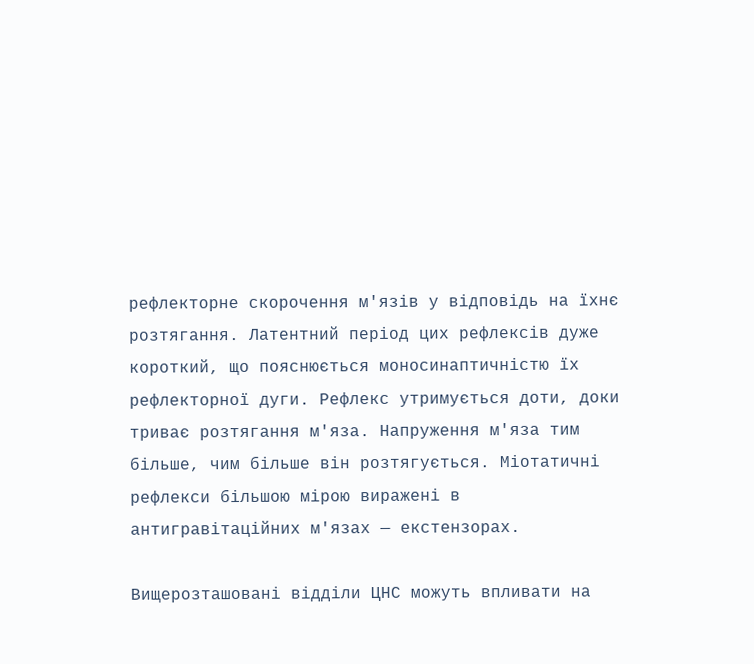рефлекторне скорочення м'язів у відповідь на їхнє розтягання. Латентний період цих рефлексів дуже короткий, що пояснюється моносинаптичністю їх рефлекторної дуги. Рефлекс утримується доти, доки триває розтягання м'яза. Напруження м'яза тим більше, чим більше він розтягується. Міотатичні рефлекси більшою мірою виражені в антигравітаційних м'язах — екстензорах.

Вищерозташовані відділи ЦНС можуть впливати на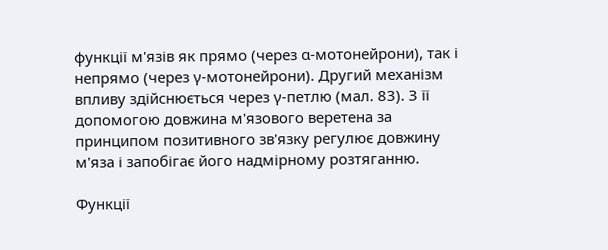функції м'язів як прямо (через α-мотонейрони), так і непрямо (через γ-мотонейрони). Другий механізм впливу здійснюється через γ-петлю (мал. 83). З її допомогою довжина м'язового веретена за принципом позитивного зв'язку регулює довжину м'яза і запобігає його надмірному розтяганню.

Функції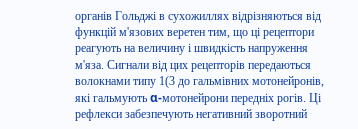органів Гольджі в сухожиллях відрізняються від функцій м'язових веретен тим, що ці рецептори реагують на величину і швидкість напруження м'яза. Сигнали від цих рецепторів передаються волокнами типу 1(3 до гальмівних мотонейронів, які гальмують α-мотонейрони передніх рогів. Ці рефлекси забезпечують негативний зворотний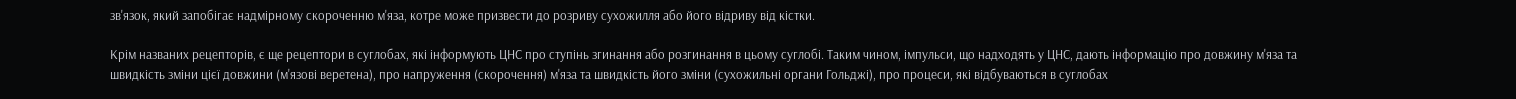зв'язок, який запобігає надмірному скороченню м'яза, котре може призвести до розриву сухожилля або його відриву від кістки.

Крім названих рецепторів, є ще рецептори в суглобах, які інформують ЦНС про ступінь згинання або розгинання в цьому суглобі. Таким чином, імпульси, що надходять у ЦНС, дають інформацію про довжину м'яза та швидкість зміни цієї довжини (м'язові веретена), про напруження (скорочення) м'яза та швидкість його зміни (сухожильні органи Гольджі), про процеси, які відбуваються в суглобах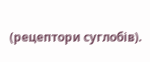(рецептори суглобів).